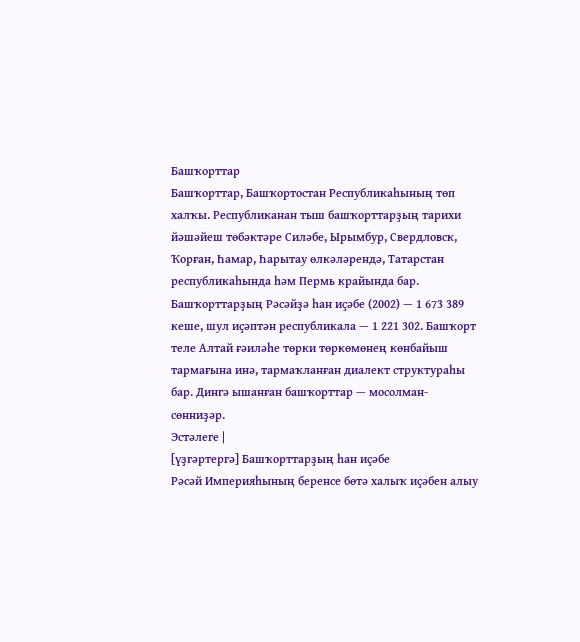Башҡорттар
Башҡорттар, Башҡортостан Республикаһының төп халҡы. Республиканан тыш башҡорттарҙың тарихи йәшәйеш төбәктәре Силәбе, Ырымбур, Свердловск, Ҡорған, Һамар, Һарытау өлкәләрендә, Татарстан республикаһында һәм Пермь крайында бар. Башҡорттарҙың Рәсәйҙә һан иҫәбе (2002) — 1 673 389 кеше, шул иҫәптән республикала — 1 221 302. Башҡорт теле Алтай ғәиләһе төрки төркөмөнең көнбайыш тармағына инә, тармаҡланған диалект структураһы бар. Дингә ышанған башҡорттар — мосолман-сөнниҙәр.
Эстәлеге |
[үҙгәртергә] Башҡорттарҙың һан иҫәбе
Рәсәй Империяһының беренсе бөтә халыҡ иҫәбен алыу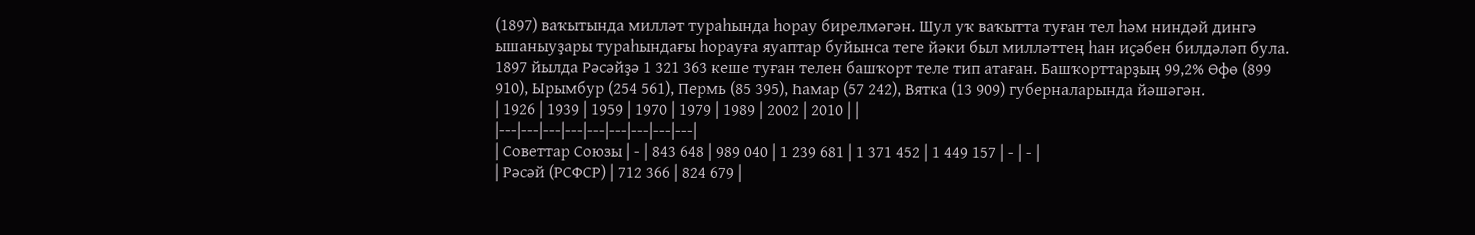(1897) ваҡытында милләт тураһында һорау бирелмәгән. Шул уҡ ваҡытта туған тел һәм ниндәй дингә ышаныуҙары тураһындағы һорауға яуаптар буйынса теге йәки был милләттең һан иҫәбен билдәләп була. 1897 йылда Рәсәйҙә 1 321 363 кеше туған телен башҡорт теле тип атаған. Башҡорттарҙың 99,2% Өфө (899 910), Ырымбур (254 561), Пермь (85 395), Һамар (57 242), Вятка (13 909) губерналарында йәшәгән.
| 1926 | 1939 | 1959 | 1970 | 1979 | 1989 | 2002 | 2010 | |
|---|---|---|---|---|---|---|---|---|
| Советтар Союзы | - | 843 648 | 989 040 | 1 239 681 | 1 371 452 | 1 449 157 | - | - |
| Рәсәй (РСФСР) | 712 366 | 824 679 |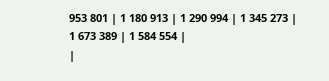953 801 | 1 180 913 | 1 290 994 | 1 345 273 | 1 673 389 | 1 584 554 |
|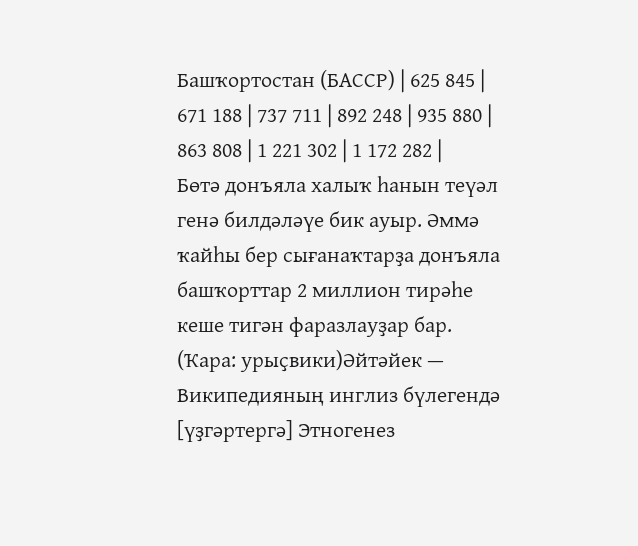Башҡортостан (БАССР) | 625 845 | 671 188 | 737 711 | 892 248 | 935 880 | 863 808 | 1 221 302 | 1 172 282 |
Бөтә донъяла халыҡ һанын теүәл генә билдәләүе бик ауыр. Әммә ҡайһы бер сығанаҡтарҙа донъяла башҡорттар 2 миллион тирәһе кеше тигән фаразлауҙар бар. (Ҡара: урыҫвики)Әйтәйек — Википедияның инглиз бүлегендә
[үҙгәртергә] Этногенез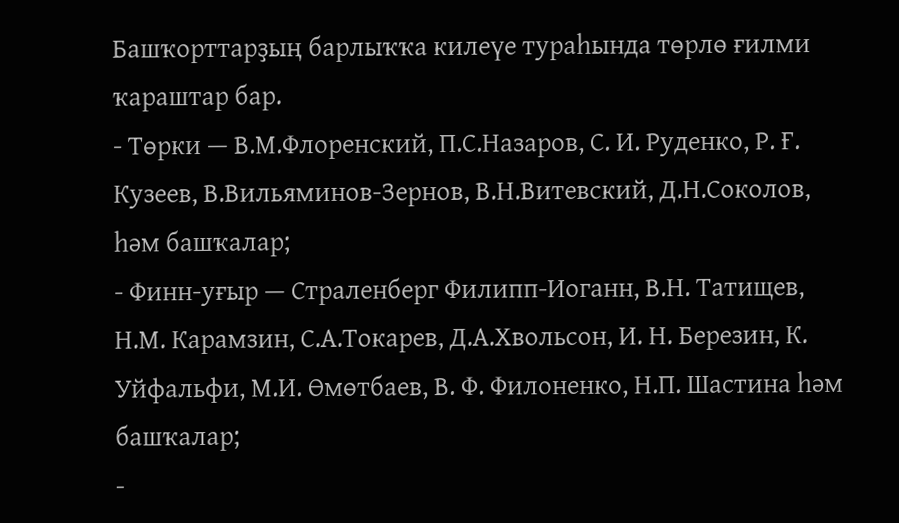Башҡорттарҙың барлыҡҡа килеүе тураһында төрлө ғилми ҡараштар бар.
- Төрки — В.М.Флоренский, П.С.Назаров, С. И. Руденко, Р. Ғ. Кузеев, В.Вильяминов-Зернов, В.Н.Витевский, Д.Н.Соколов, һәм башҡалар;
- Финн-уғыр — Страленберг Филипп-Иоганн, В.Н. Татищев, Н.М. Карамзин, С.А.Токарев, Д.А.Хвольсон, И. Н. Березин, К. Уйфальфи, М.И. Өмөтбаев, В. Ф. Филоненко, Н.П. Шастина һәм башҡалар;
-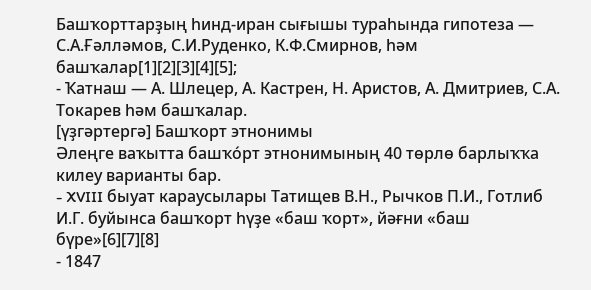Башҡорттарҙың һинд-иран сығышы тураһында гипотеза — С.А.Ғәлләмов, С.И.Руденко, К.Ф.Смирнов, һәм башҡалар[1][2][3][4][5];
- Ҡатнаш — А. Шлецер, А. Кастрен, Н. Аристов, А. Дмитриев, С.А. Токарев һәм башҡалар.
[үҙгәртергә] Башҡорт этнонимы
Әлеңге ваҡытта башҡо́рт этнонимының 40 төрлө барлыҡҡа килеу варианты бар.
- XVIII быуат караусылары Татищев В.Н., Рычков П.И., Готлиб И.Г. буйынса башҡорт һүҙе «баш ҡорт», йәғни «баш бүре»[6][7][8]
- 1847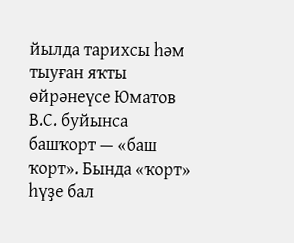йылда тарихсы һәм тыуған яҡты өйрәнеүсе Юматов В.С. буйынса башҡорт — «баш ҡорт». Бында «ҡорт» һүҙе бал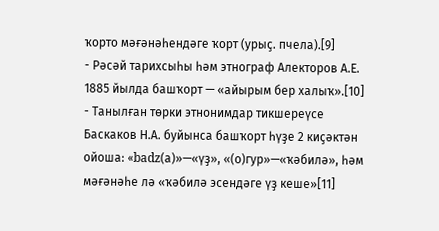ҡорто мәғәнәһендәге ҡорт (урыҫ. пчела).[9]
- Рәсәй тарихсыһы һәм этнограф Алекторов А.Е. 1885 йылда башҡорт — «айырым бер халыҡ».[10]
- Танылған төрки этнонимдар тикшереүсе Баскаков Н.А. буйынса башҡорт һүҙе 2 киҫәктән ойоша: «badz(а)»—«үҙ», «(о)гур»—«ҡәбилә», һәм мәғәнәһе лә «ҡәбилә эсендәге үҙ кеше»[11]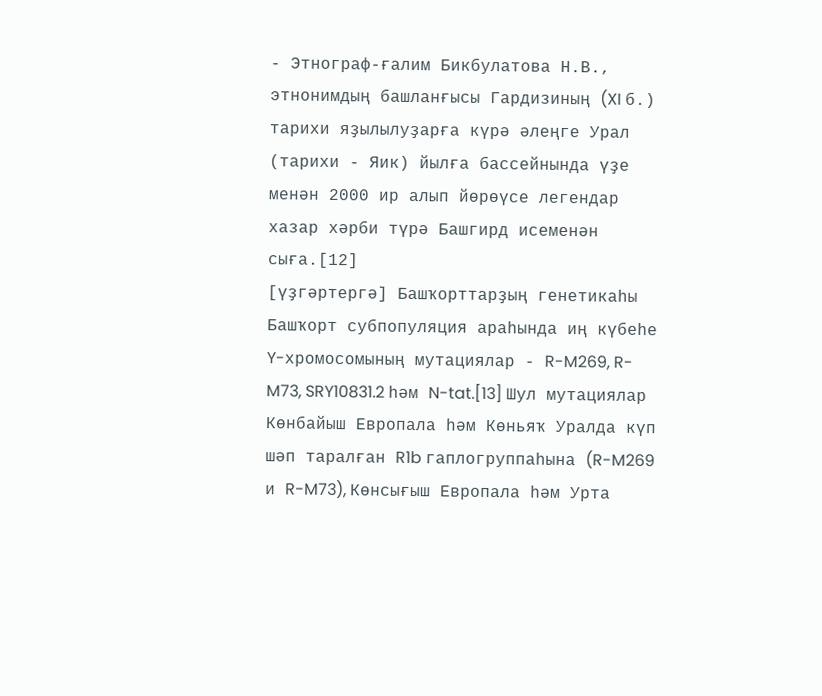- Этнограф-ғалим Бикбулатова Н.В., этнонимдың башланғысы Гардизиның (XI б.) тарихи яҙылылуҙарға күрә әлеңге Урал (тарихи - Яик) йылға бассейнында үҙе менән 2000 ир алып йөрөүсе легендар хазар хәрби түрә Башгирд исеменән сыға.[12]
[үҙгәртергә] Башҡорттарҙың генетикаһы
Башҡорт субпопуляция араһында иң күбеһе Y-хромосомының мутациялар - R-M269, R-M73, SRY10831.2 һәм N-tat.[13] Шул мутациялар Көнбайыш Европала һәм Көньяҡ Уралда күп шәп таралған R1b гаплогруппаһына (R-M269 и R-M73), Көнсығыш Европала һәм Урта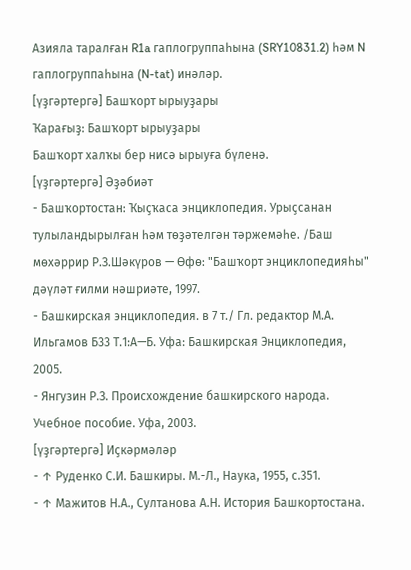Азияла таралған R1a гаплогруппаһына (SRY10831.2) һәм N гаплогруппаһына (N-tat) инәләр.
[үҙгәртергә] Башҡорт ырыуҙары
Ҡарағыҙ: Башҡорт ырыуҙары
Башҡорт халҡы бер нисә ырыуға бүленә.
[үҙгәртергә] Әҙәбиәт
- Башҡортостан: Ҡыҫҡаса энциклопедия. Урыҫсанан тулыландырылған һәм төҙәтелгән тәржемәһе. /Баш мөхәррир Р.З.Шәкүров — Өфө: "Башҡорт энциклопедияһы" дәүләт ғилми нәшриәте, 1997.
- Башкирская энциклопедия. в 7 т./ Гл. редактор М.А. Ильгамов Б33 Т.1:А—Б. Уфа: Башкирская Энциклопедия, 2005.
- Янгузин Р.З. Происхождение башкирского народа. Учебное пособие. Уфа, 2003.
[үҙгәртергә] Иҫкәрмәләр
- ↑ Руденко С.И. Башкиры. М.-Л., Наука, 1955, с.351.
- ↑ Мажитов Н.А., Султанова А.Н. История Башкортостана.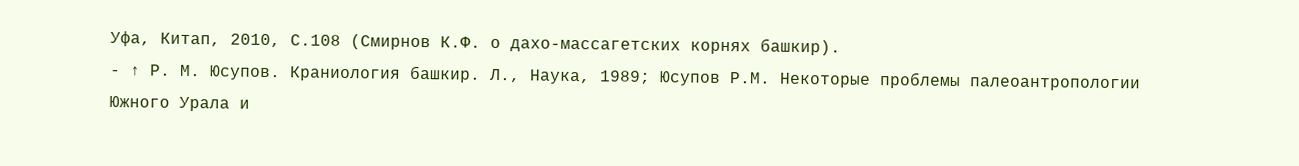Уфа, Китап, 2010, С.108 (Смирнов К.Ф. о дахо-массагетских корнях башкир).
- ↑ Р. М. Юсупов. Краниология башкир. Л., Наука, 1989; Юсупов Р.М. Некоторые проблемы палеоантропологии Южного Урала и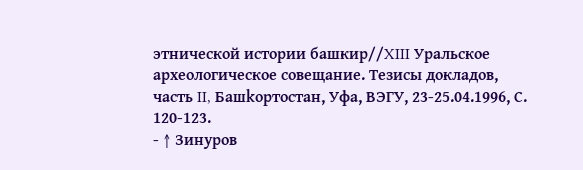этнической истории башкир//XIII Уральское археологическое совещание. Тезисы докладов, часть II, Башkортостан, Уфа, ВЭГУ, 23-25.04.1996, С. 120-123.
- ↑ Зинуров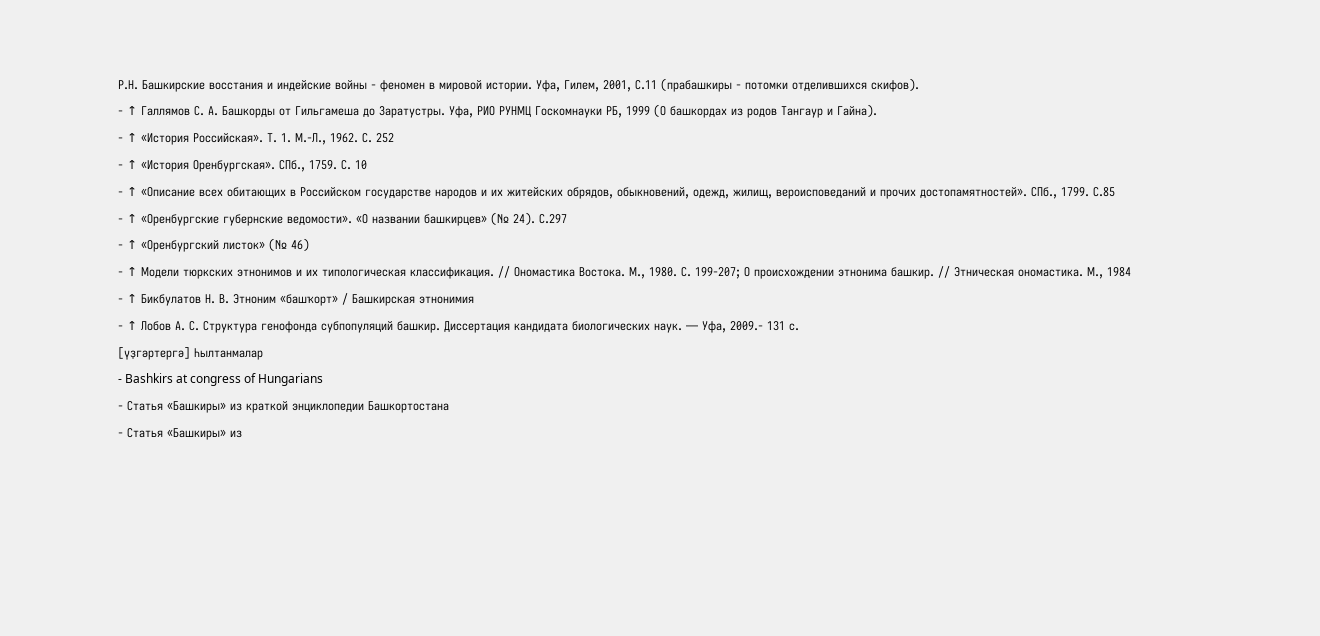Р.Н. Башкирские восстания и индейские войны - феномен в мировой истории. Уфа, Гилем, 2001, С.11 (прабашкиры - потомки отделившихся скифов).
- ↑ Галлямов С. А. Башкорды от Гильгамеша до Заратустры. Уфа, РИО РУНМЦ Госкомнауки РБ, 1999 (О башкордах из родов Тангаур и Гайна).
- ↑ «История Российская». Т. 1. М.-Л., 1962. С. 252
- ↑ «История Оренбургская». СПб., 1759. С. 10
- ↑ «Описание всех обитающих в Российском государстве народов и их житейских обрядов, обыкновений, одежд, жилищ, вероисповеданий и прочих достопамятностей». СПб., 1799. С.85
- ↑ «Оренбургские губернские ведомости». «О названии башкирцев» (№ 24). С.297
- ↑ «Оренбургский листок» (№ 46)
- ↑ Модели тюркских этнонимов и их типологическая классификация. // Ономастика Востока. М., 1980. С. 199-207; О происхождении этнонима башкир. // Этническая ономастика. М., 1984
- ↑ Бикбулатов Н. В. Этноним «башҡорт» / Башкирская этнонимия
- ↑ Лобов А. С. Структура генофонда субпопуляций башкир. Диссертация кандидата биологических наук. — Уфа, 2009.- 131 с.
[үҙгәртергә] Һылтанмалар
- Bashkirs at congress of Hungarians
- Статья «Башкиры» из краткой энциклопедии Башкортостана
- Статья «Башкиры» из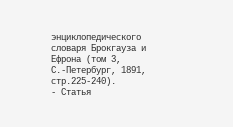энциклопедического словаря Брокгауза и Ефрона (том 3, С.-Петербург, 1891, стр.225-240).
- Статья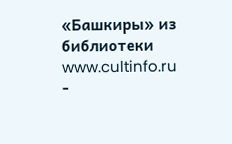«Башкиры» из библиотеки www.cultinfo.ru
-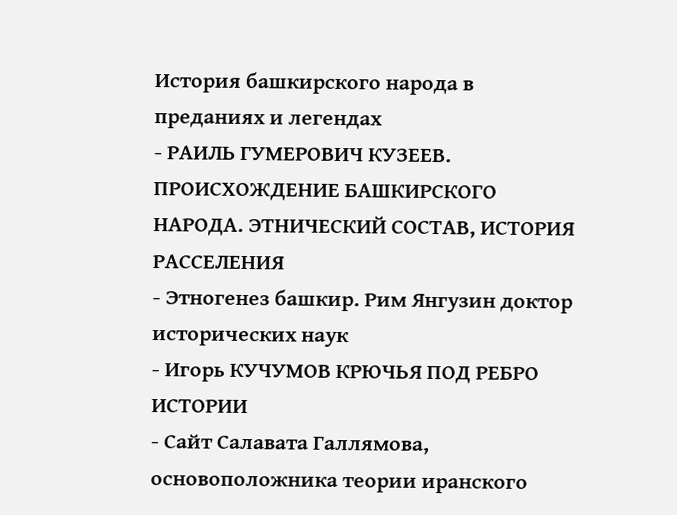История башкирского народа в преданиях и легендах
- РАИЛЬ ГУМЕРОВИЧ КУЗЕЕВ. ПРОИСХОЖДЕНИЕ БАШКИРСКОГО НАРОДА. ЭТНИЧЕСКИЙ СОСТАВ, ИСТОРИЯ РАССЕЛЕНИЯ
- Этногенез башкир. Рим Янгузин доктор исторических наук
- Игорь КУЧУМОВ КРЮЧЬЯ ПОД РЕБРО ИСТОРИИ
- Сайт Салавата Галлямова, основоположника теории иранского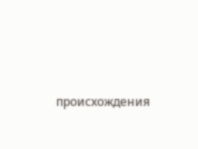происхождения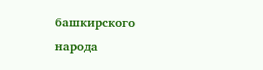башкирского народа